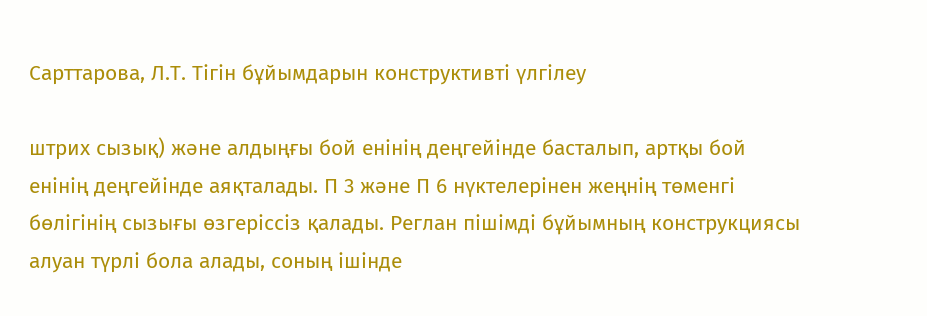Сарттарова, Л.Т. Тігін бұйымдарын конструктивті үлгілеу

штрих сызық) және алдыңғы бой енінің деңгейінде басталып, артқы бой енінің деңгейінде аяқталады. П 3 және П 6 нүктелерінен жеңнің төменгі бөлігінің сызығы өзгеріссіз қалады. Реглан пішімді бұйымның конструкциясы алуан түрлі бола алады, соның ішінде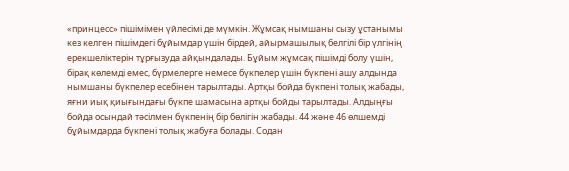«принцесс» пішімімен үйлесімі де мүмкін. Жұмсақ нымшаны сызу ұстанымы кез келген пішімдегі бұйымдар үшін бірдей, айырмашылық белгілі бір үлгінің ерекшеліктерін тұрғызуда айқындалады. Бұйым жұмсақ пішімді болу үшін, бірақ көлемді емес, бүрмелерге немесе бүкпелер үшін бүкпені ашу алдында нымшаны бүкпелер есебінен тарылтады. Артқы бойда бүкпені толық жабады, яғни иық қиығындағы бүкпе шамасына артқы бойды тарылтады. Алдыңғы бойда осындай тәсілмен бүкпенің бір бөлігін жабады. 44 және 46 өлшемді бұйымдарда бүкпені толық жабуға болады. Содан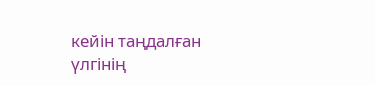кейін таңдалған үлгінің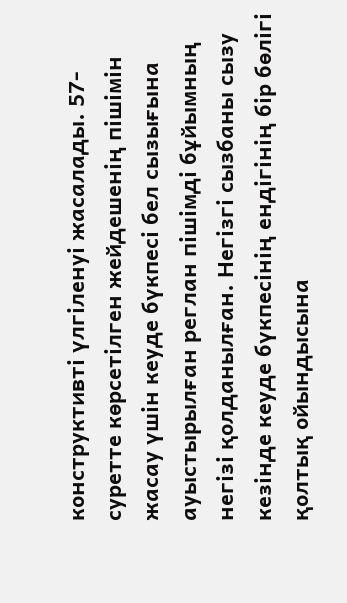конструктивті үлгіленуі жасалады. 57-суретте көрсетілген жейдешенің пішімін жасау үшін кеуде бүкпесі бел сызығына ауыстырылған реглан пішімді бұйымның негізі қолданылған. Негізгі сызбаны сызу кезінде кеуде бүкпесінің ендігінің бір бөлігі қолтық ойындысына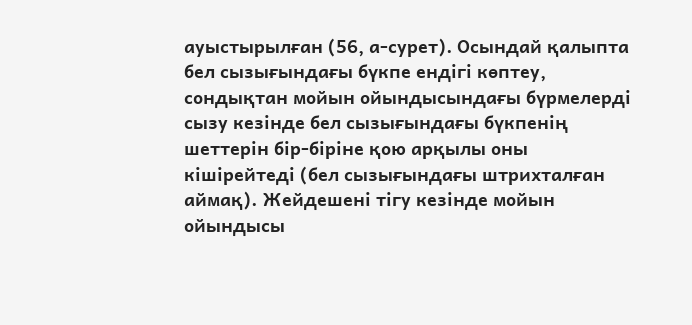ауыстырылған (56, а-сурет). Осындай қалыпта бел сызығындағы бүкпе ендігі көптеу, сондықтан мойын ойындысындағы бүрмелерді сызу кезінде бел сызығындағы бүкпенің шеттерін бір-біріне қою арқылы оны кішірейтеді (бел сызығындағы штрихталған аймақ). Жейдешені тігу кезінде мойын ойындысы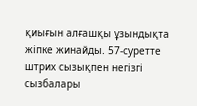қиығын алғашқы ұзындықта жіпке жинайды. 57-суретте штрих сызықпен негізгі сызбалары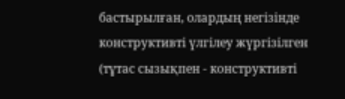бастырылған, олардың негізінде конструктивті үлгілеу жүргізілген (тұтас сызықпен - конструктивті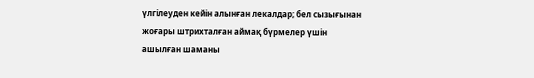үлгілеуден кейін алынған лекалдар; бел сызығынан жоғары штрихталған аймақ бүрмелер үшін ашылған шаманы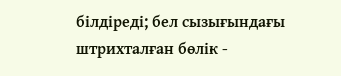білдіреді; бел сызығындағы штрихталған бөлік -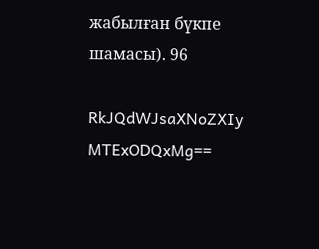жабылған бүкпе шамасы). 96

RkJQdWJsaXNoZXIy MTExODQxMg==